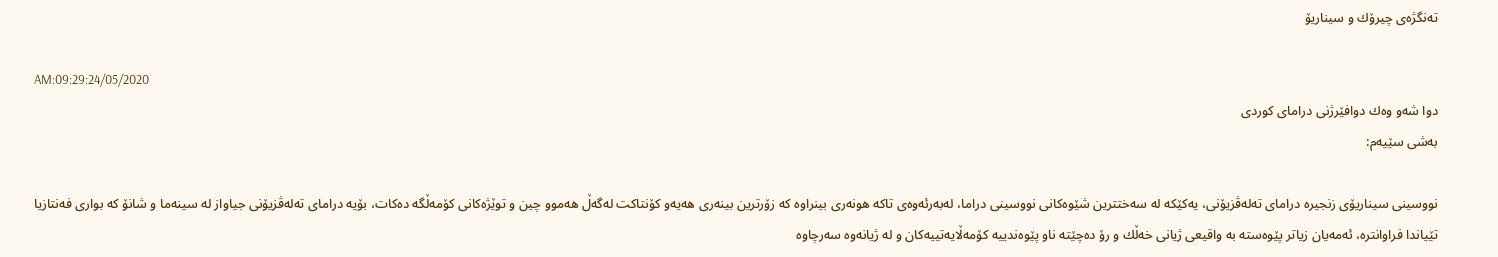ته‌نگژه‌ى چیرۆك و سیناریۆ

AM:09:29:24/05/2020
دوا شه‌و وه‌ك دوافێرژنى دراماى كوردى
به‌شى سێیه‌م:

نووسینى سیناریۆى زنجیره‌ دراماى ته‌له‌ڤزیۆنى، یه‌كێكه‌ له‌ سه‌ختترین شێوه‌كانى نووسینى دراما، له‌به‌رئه‌وه‌ى تاكه‌ هونه‌رى بینراوه‌ كه‌ زۆرترین بینه‌رى هه‌یه‌و كۆنتاكت له‌گه‌ڵ هه‌موو چین و توێژه‌كانى كۆمه‌ڵگه‌ ده‌كات، بۆیه‌ دراماى ته‌له‌ڤزیۆنى جیاواز له‌ سینه‌ما و شانۆ كه‌ بوارى فه‌نتازیا تێیاندا فراوانتره‌، ئه‌مه‌یان زیاتر پێوه‌سته‌ به‌ واقیعى ژیانى خه‌ڵك و رۆ ده‌چێته‌ ناو پێوه‌ندییه‌ كۆمه‌ڵایه‌تییه‌كان و له‌ ژیانه‌وه‌ سه‌رچاوه‌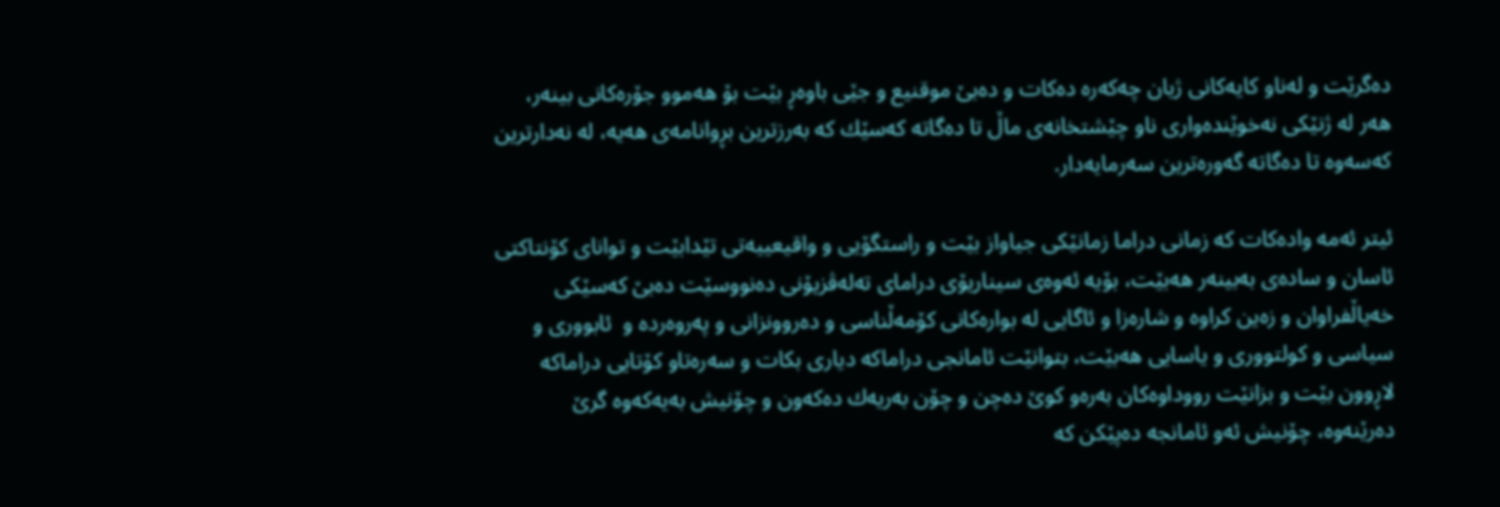ده‌گرێت و له‌ناو كایه‌كانى ژیان چه‌كه‌ره‌ ده‌كات و ده‌بێ موقنیع و جێی باوه‌ڕ بێت بۆ هه‌موو جۆره‌كانى بینه‌ر، هه‌ر له‌ ژنێكى نه‌خوێنده‌وارى ناو چێشتخانه‌ى ماڵ تا ده‌گاته‌ كه‌سێك كه‌ به‌رزترین بڕوانامه‌ى هه‌یه‌، له‌ نه‌دارترین كه‌سه‌وه‌ تا ده‌گاته‌ گه‌وره‌ترین سه‌رمایه‌دار.

ئیتر ئه‌مه‌ واده‌كات كه‌ زمانى دراما زمانێكى جیاواز بێت و راستگۆیی و واقیعییه‌تى تێدابێت و تواناى كۆنتاكتى ئاسان و ساده‌ى به‌بینه‌ر هه‌بێت، بۆیه‌ ئه‌وه‌ى سیناریۆى دراماى ته‌له‌ڤزیۆنى ده‌نووسێت ده‌بێ كه‌سێكى خه‌یاڵفراوان و زه‌ین كراوه‌ و شاره‌زا و ئاگایی له‌ بواره‌كانى كۆمه‌ڵناسى و ده‌روونزانى و په‌روه‌رده‌ و  ئابوورى و سیاسى و كولتوورى و یاسایی هه‌بێت، بتوانێت ئامانجى دراماكه‌ دیارى بكات و سه‌ره‌تاو كۆتایی دراماكه‌ لاڕوون بێت و بزانێت رووداوه‌كان به‌ره‌و كوێ ده‌چن و چۆن به‌ریه‌ك ده‌كه‌ون و چۆنیش به‌یه‌كه‌وه‌ گرێ ده‌رێنه‌وه‌، چۆنیش ئه‌و ئامانجه‌ ده‌پێكن كه‌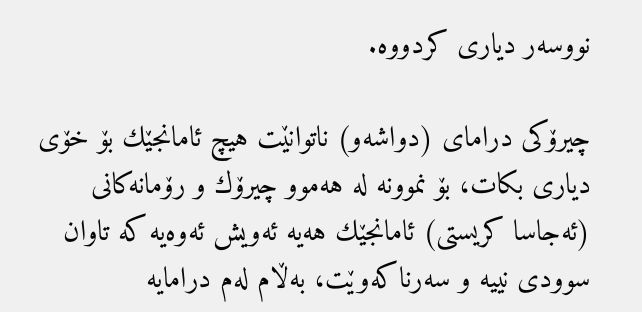نووسه‌ر دیاری كردووه‌.

چیرۆكى دراماى (دواشه‌و) ناتوانێت هیچ ئامانجێك بۆ خۆى دیاری بكات، بۆ نموونه‌ له‌ هه‌موو چیرۆك و رۆمانه‌كانى (ئه‌جاسا كریستى) ئامانجێك هه‌یه‌ ئه‌ویش ئه‌وه‌یه‌ كه‌ تاوان سوودى نییه‌ و سه‌رناكه‌وێت، به‌ڵام له‌م درامایه‌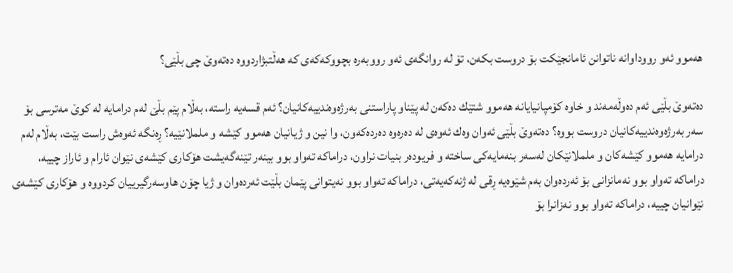هه‌موو ئه‌و رووداوانه‌ ناتوانن ئامانجێكت بۆ دروست بكه‌ن، تۆ له‌ روانگه‌ى ئه‌و رووبه‌ره‌ بچووكه‌كه‌ى كه‌ هه‌ڵتبژاردووه‌ ده‌ته‌وێ چى بڵێی؟

ده‌ته‌وێ بڵێی ئه‌م ده‌وڵه‌مه‌ند و خاوه‌ كۆمپانیایانه‌ هه‌موو شتێك ده‌كه‌ن له‌ پێناو پاراستنى به‌رژه‌وه‌ندییه‌كانیان؟ ئه‌م قسه‌یه‌ راسته‌، به‌ڵام پێم بڵێ له‌م درامایه‌ له‌ كوێ مه‌ترسى بۆ سه‌ر به‌رژه‌وه‌ندییه‌كانیان دروست بووه‌؟ ده‌ته‌وێ بڵێى ئه‌وان وه‌ك ئه‌وه‌ى له‌ ده‌ره‌وه‌ ده‌رده‌كه‌ون، وا نین و ژیانیان هه‌موو كێشه‌ و ململانێیه‌؟ ڕه‌نگه‌ ئه‌وه‌ش راست بێت، به‌ڵام له‌م درامایه‌ هه‌موو كێشه‌كان و ململانێكان له‌سه‌ر بنه‌مایه‌كى ساخته‌ و فریوده‌ر بنیات نراون، دراماكه‌ ته‌واو بوو بینه‌ر تێنه‌گه‌یشت هۆكارى كێشه‌ى نێوان ئارام و ئاراز چییه‌، دراماكه‌ ته‌واو بوو نه‌مانزانى بۆ ئه‌رده‌وان به‌م شێوه‌یه‌ ڕقى له‌ ژنه‌كه‌یه‌تى، دراماكه‌ ته‌واو بوو نه‌یتوانى پێمان بڵێت ئه‌رده‌وان و ژیا چۆن هاوسه‌رگیرییان كردووه‌ و هۆكارى كێشه‌ى نێوانیان چییه‌، دراماكه‌ ته‌واو بوو نه‌زانرا بۆ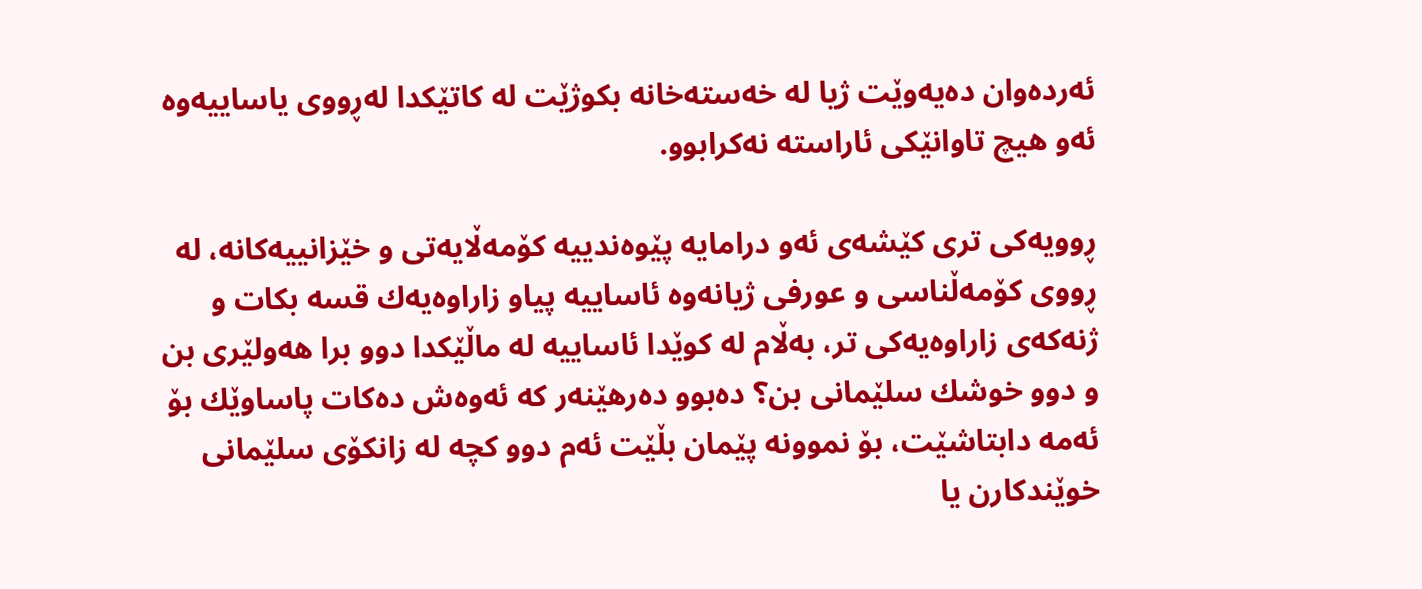ئه‌رده‌وان ده‌یه‌وێت ژیا له‌ خه‌سته‌خانه‌ بكوژێت له‌ كاتێكدا له‌ڕووى یاساییه‌وه‌ ئه‌و هیچ تاوانێكى ئاراسته‌ نه‌كرابوو.

ڕوویه‌كى ترى كێشه‌ى ئه‌و درامایه‌ پێوه‌ندییه‌ كۆمه‌ڵایه‌تی و خێزانییه‌كانه‌، له‌ ڕووى كۆمه‌ڵناسى و عورفى ژیانه‌وه‌ ئاساییه‌ پیاو زاراوه‌یه‌ك قسه‌ بكات و ژنه‌كه‌ى زاراوه‌یه‌كى تر، به‌ڵام له‌ كوێدا ئاساییه‌ له‌ ماڵێكدا دوو برا هه‌ولێرى بن و دوو خوشك سلێمانى بن؟ ده‌بوو ده‌رهێنه‌ر كه‌ ئه‌وه‌ش ده‌كات پاساوێك بۆ ئه‌مه‌ دابتاشێت، بۆ نموونه‌ پێمان بڵێت ئه‌م دوو كچه‌ له‌ زانكۆى سلێمانى خوێندكارن یا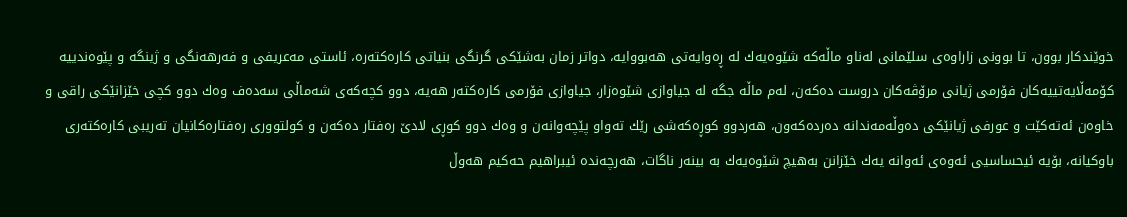خوێندكار بوون، تا بوونى زاراوه‌ى سلێمانى له‌ناو ماڵه‌كه‌ شێوه‌یه‌ك له‌ ڕه‌وایه‌تى هه‌بووایه‌، دواتر زمان به‌شێكى گرنگى بنیاتى كاره‌كته‌ره‌، ئاستى مه‌عریفى و فه‌رهه‌نگى و ژینگه‌ و پێوه‌ندییه‌ كۆمه‌ڵایه‌تییه‌كان فۆرمى ژیانى مرۆڤه‌كان دروست ده‌كه‌ن، له‌م ماڵه‌ جگه‌ له‌ جیاوازى شێوه‌زار، جیاوازى فۆرمى كاره‌كته‌ر هه‌یه‌، دوو كچه‌كه‌ى شه‌ماڵى سه‌ده‌ف وه‌ك دوو كچى خێزانێكى راقى و خاوه‌ن ئه‌ته‌كێت و عورفى ژیانێكى ده‌وڵه‌مه‌ندانه‌ ده‌رده‌كه‌ون، هه‌ردوو كوڕه‌كه‌شى رێك ته‌واو پێچه‌وانه‌ن و وه‌ك دوو كوڕى لادێ ره‌فتار ده‌كه‌ن و كولتوورى ره‌فتاره‌كانیان ته‌ریبى كاره‌كته‌رى باوكیانه‌، بۆیه‌ ئیحساسیى ئه‌وه‌ى ئه‌وانه‌ یه‌ك خێزانن به‌هیچ شێوه‌یه‌ك به‌ بینه‌ر ناگات، هه‌رچه‌نده‌ ئیبراهیم حه‌كیم هه‌وڵ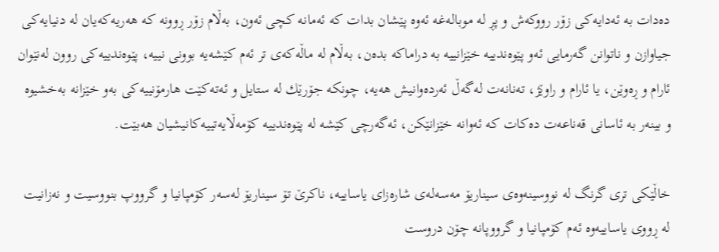ده‌دات به‌ ئه‌دایه‌كى زۆر رووكه‌ش و پڕ له‌ موباله‌غه‌ ئه‌وه‌ پێشان بدات كه‌ ئه‌مانه‌ كچى ئه‌ون، به‌ڵام زۆر ڕوونه‌ كه‌ هه‌ریه‌كه‌یان له‌ دنیایه‌كى جیاوازن و ناتوانن گه‌رمایی ئه‌و پێوه‌ندییه‌ خێزانییه‌ به‌ دراماكه‌ بده‌ن، به‌ڵام له‌ ماڵه‌كه‌ى تر ئه‌م كێشه‌یه‌ بوونى نییه‌، پێوه‌ندییه‌كى روون له‌نێوان ئارام و ڕه‌وێن، یا ئارام و راوێژ، ته‌نانه‌ت له‌گه‌ڵ ئه‌رده‌وانیش هه‌یه‌، چونكه‌ جۆرێك له‌ ستایل و ئه‌ته‌كێت هارمۆنییه‌كى به‌و خێزانه‌ به‌خشیوه‌ و بینه‌ر به‌ ئاسانى قه‌ناعه‌ت ده‌كات كه‌ ئه‌وانه‌ خێزانێكن، ئه‌گه‌رچى كێشه‌ له‌ پێوه‌ندییه‌ كۆمه‌ڵایه‌تییه‌كانیشیان هه‌بێت.

خاڵێكى ترى گرنگ له‌ نووسینه‌وه‌ى سیناریۆ مه‌سه‌له‌ى شاره‌زاى یاساییه‌، ناكرێ تۆ سیناریۆ له‌سه‌ر كۆمپانیا و گرووپ بنووسیت و نه‌زانیت له‌ ڕووى یاساییه‌وه‌ ئه‌م كۆمپانیا و گرووپانه‌ چۆن دروست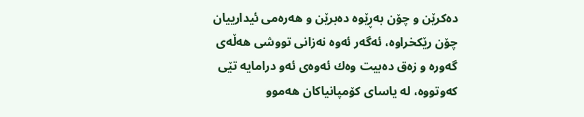ده‌كرێن و چۆن به‌ڕێوه‌ ده‌برێن و هه‌ره‌مى ئیدارییان چۆن رێكخراوه‌، ئه‌گه‌ر ئه‌وه‌ نه‌زانى تووشى هه‌ڵه‌ى گه‌وره‌ و زه‌ق ده‌بیت وه‌ك ئه‌وه‌ى ئه‌و درامایه‌ تێی كه‌وتووه‌، له‌ یاسای كۆمپانیاكان هه‌موو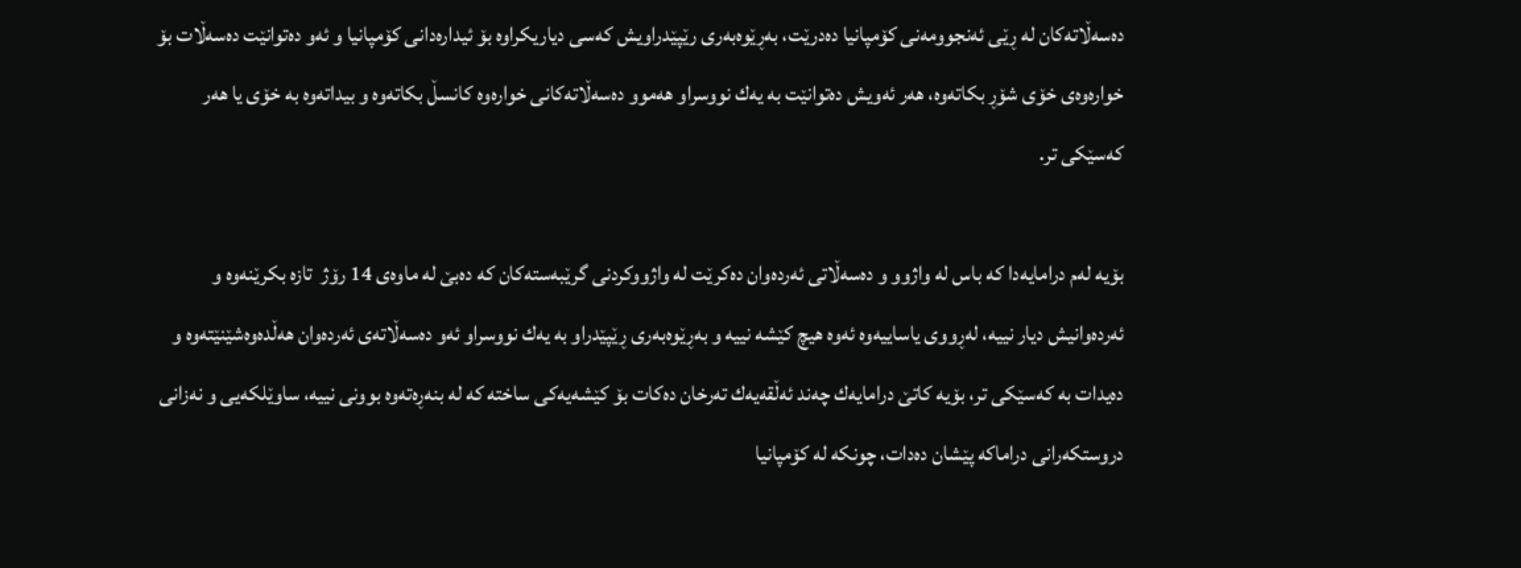ده‌سه‌ڵاته‌كان له‌ ڕێی ئه‌نجوومه‌نى كۆمپانیا ده‌درێت، به‌ڕێوه‌به‌رى رێپێدراویش كه‌سى دیاریكراوه‌ بۆ ئیداره‌دانى كۆمپانیا و ئه‌و ده‌توانێت ده‌سه‌ڵات بۆ خواره‌وه‌ى خۆى شۆڕ بكاته‌وه‌، هه‌ر ئه‌ویش ده‌توانێت به‌ یه‌ك نووسراو هه‌موو ده‌سه‌ڵاته‌كانى خواره‌وه‌ كانسڵ بكاته‌وه‌ و بیداته‌وه‌ به‌ خۆى یا هه‌ر كه‌سێكى تر.

بۆیه‌ له‌م درامایه‌دا كه‌ باس له‌ واژوو و ده‌سه‌ڵاتى ئه‌رده‌وان ده‌كرێت له‌ واژووكردنى گرێبه‌سته‌كان كه‌ ده‌بێ له‌ ماوه‌ى 14 رۆژ  تازه‌ بكرێنه‌وه‌ و ئه‌رده‌وانیش دیار نییه‌، له‌ڕووى یاساییه‌وه‌ ئه‌وه‌ هیچ كێشه‌ نییه‌ و به‌ڕێوه‌به‌رى ڕێپێدراو به‌ یه‌ك نووسراو ئه‌و ده‌سه‌ڵاته‌ى ئه‌رده‌وان هه‌ڵده‌وه‌شێنێته‌وه‌ و ده‌یدات به‌ كه‌سێكى تر، بۆیه‌ كاتێ درامایه‌ك چه‌ند ئه‌ڵقه‌یه‌ك ته‌رخان ده‌كات بۆ كێشه‌یه‌كى ساخته‌ كه‌ له‌ بنه‌ڕه‌ته‌وه‌ بوونى نییه‌، ساوێلكه‌یی و نه‌زانى دروستكه‌رانى دراماكه‌ پێشان ده‌دات، چونكه‌ له‌ كۆمپانیا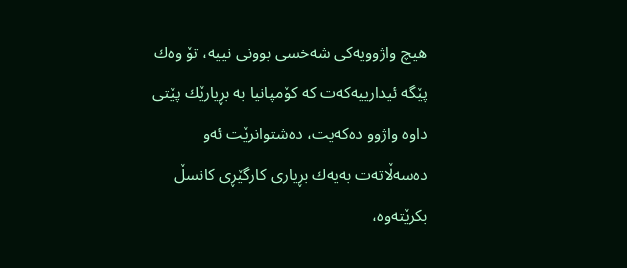هیچ واژوویه‌كى شه‌خسى بوونى نییه‌، تۆ وه‌ك پێگه‌ ئیدارییه‌كه‌ت كه‌ كۆمپانیا به‌ بڕیارێك پێتى داوه‌ واژوو ده‌كه‌یت، ده‌شتوانرێت ئه‌و ده‌سه‌ڵاته‌ت به‌یه‌ك بڕیارى كارگێڕى كانسڵ بكرێته‌وه‌،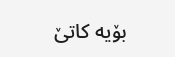بۆیه‌ كاتێ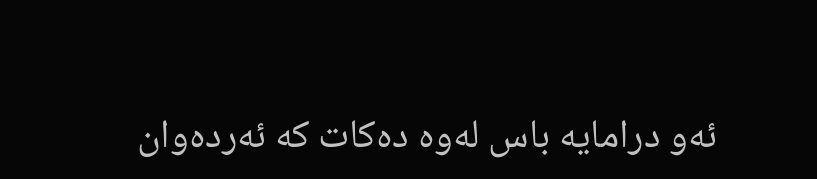ئه‌و درامایه‌ باس له‌وه‌ ده‌كات كه‌ ئه‌رده‌وان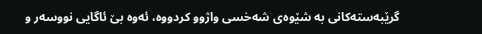گرێبه‌سته‌كانى به‌ شێوه‌ى شه‌خسى واژوو كردووه‌، ئه‌وه‌ بێ ئاگایی نووسه‌ر و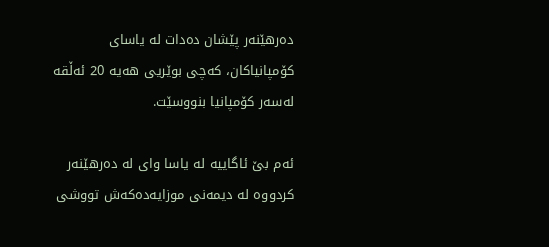ده‌رهێنه‌ر پێشان ده‌دات له‌ یاساى كۆمپانیاكان، كه‌چى بوێریى هه‌یه‌ 20 ئه‌ڵقه‌ له‌سه‌ر كۆمپانیا بنووسێت.

ئه‌م بێ ئاگاییه‌ له‌ یاسا واى له‌ ده‌رهێنه‌ر كردووه‌ له‌ دیمه‌نى موزایه‌ده‌كه‌ش تووشى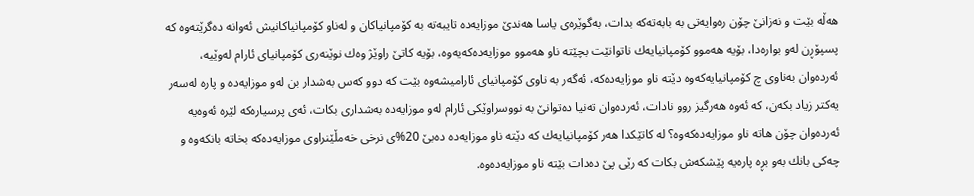هه‌ڵه‌ بێت و نه‌زانێ چۆن ره‌وایه‌تى به‌ بابه‌ته‌كه‌ بدات، به‌گوێره‌ى یاسا هه‌ندێ موزایه‌ده‌ تایبه‌ته‌ به‌ كۆمپانیاكان و له‌ناو كۆمپانیاكانیش ئه‌وانه‌ ده‌گرێته‌وه‌ كه‌ پسپۆڕن له‌و بواره‌دا، بۆیه‌ هه‌موو كۆمپانیایه‌ك ناتوانێت بچێته‌ ناو هه‌موو موزایه‌ده‌كه‌یه‌وه‌، بۆیه‌ كاتێ راوێژ وه‌ك نوێنه‌رى كۆمپانیاى ئارام له‌وێیه‌، ئه‌رده‌وان به‌ناوى چ كۆمپانیایه‌كه‌وه‌ دێته‌ ناو موزایه‌ده‌كه‌، ئه‌گه‌ر به‌ ناوى كۆمپانیاى ئارامیشه‌وه‌ بێت كه‌ دوو كه‌س به‌شدار بن له‌و موزایه‌ده‌ و پاره‌ له‌سه‌ر یه‌كتر زیاد بكه‌ن، كه‌ ئه‌وه‌ هه‌رگیز روو نادات، ئه‌رده‌وان ته‌نیا ده‌توانێ به‌ نووسراوێكى ئارام له‌و موزایه‌ده‌ به‌شدارى بكات، ئه‌ى پرسیاره‌كه‌ لێره‌ ئه‌وه‌یه‌ ئه‌رده‌وان چۆن هاته‌ ناو موزایه‌ده‌كه‌وه‌؟ له‌ كاتێكدا هه‌ر كۆمپانیایه‌ك كه‌ دێته‌ ناو موزایه‌ده‌ ده‌بێ 20%ی نرخى خه‌مڵێنراوى موزایه‌ده‌كه‌ بخاته‌ بانكه‌وه‌ و چه‌كى بانك به‌و بڕه‌ پاره‌یه‌ پێشكه‌ش بكات كه‌ رێى پێ ده‌دات بێته‌ ناو موزایه‌ده‌وه‌.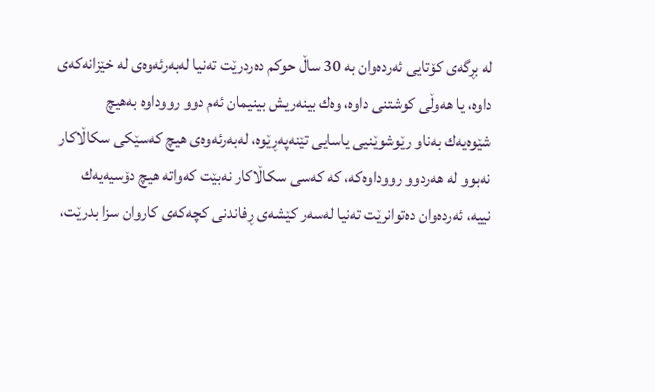له‌ بڕگه‌ى كۆتایی ئه‌رده‌وان به‌ 30 ساڵ حوكم ده‌ردرێت ته‌نیا له‌به‌رئه‌وه‌ى له‌ خێزانه‌كه‌ى داوه‌، یا هه‌وڵى كوشتنى داوه‌، وه‌ك بینه‌ریش بینیمان ئه‌م دوو رووداوه‌ به‌هیچ شێوه‌یه‌ك به‌ناو رێوشوێنیى یاسایی تێنه‌په‌ڕێوه‌، له‌به‌رئه‌وه‌ى هیچ كه‌سێكى سكاڵاكار نه‌بوو له‌ هه‌ردوو رووداوه‌كه‌، كه‌ كه‌سى سكاڵاكار نه‌بێت كه‌واته‌ هیچ دۆسیه‌یه‌ك نییه‌، ئه‌رده‌وان ده‌توانرێت ته‌نیا له‌سه‌ر كێشه‌ى ڕفاندنى كچه‌كه‌ى كاروان سزا بدرێت،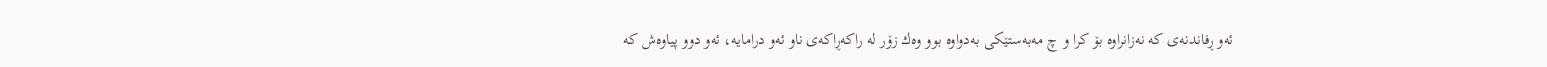ئه‌و ڕفاندنه‌ى كه‌ نه‌زانراوه‌ بۆ كرا و چ مه‌به‌ستێكى به‌دواوه‌ بوو وه‌ك زۆر له‌ راكه‌ڕاكه‌ى ناو ئه‌و درامایه‌، ئه‌و دوو پیاوه‌ش كه‌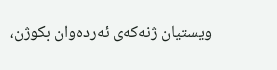ویستیان ژنه‌كه‌ى ئه‌رده‌وان بكوژن،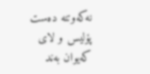نه‌كه‌وتنه‌ ده‌ست پۆلیس و لاى كه‌یوان به‌ند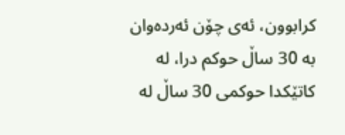كرابوون، ئه‌ى چۆن ئه‌رده‌وان به‌ 30 ساڵ حوكم درا، له‌ كاتێكدا حوكمى 30 ساڵ له‌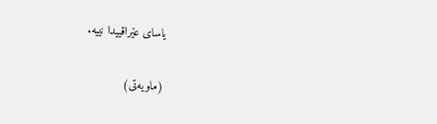یاساى عێراقییدا نییه‌.

(ماویه‌تى)